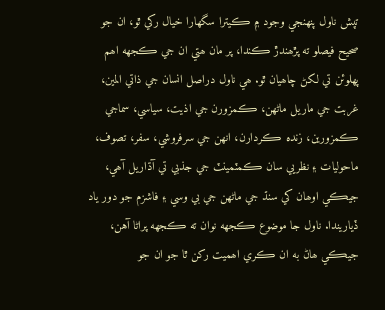تپش ناول پنھنجي وجود ۾ ڪيترا سگھارا خيال رکي ٿو، ان جو صحيح فيصلو ته پڙھندڙ ڪندا، پر مان ھتي ان جي ڪجھه اھم پھلوئن تي لکڻ چاھيان ٿو. ھي ناول دراصل انسان جي ذاتي المين، غربت جي ماريل ماڻھن، ڪمزورن جي اذيت، سياسي، سماجي ڪمزورين، زنده ڪردارن، انھن جي سرفروشي، سفر، تصوف، ماحوليات ۽ نظريي سان ڪمٽمينٽ جي جذبي تي آڌاريل آھي، جيڪي اوھان کي سنڌ جي ماڻھن جي بي وسي ۽ فاشزم جو دور ياد ڏياريندا. ناول جا موضوع ڪجھه نوان ته ڪجھه پراڻا آهن، جيڪي ھاڻ به ان ڪري اھميت رکن ٿا جو ان جو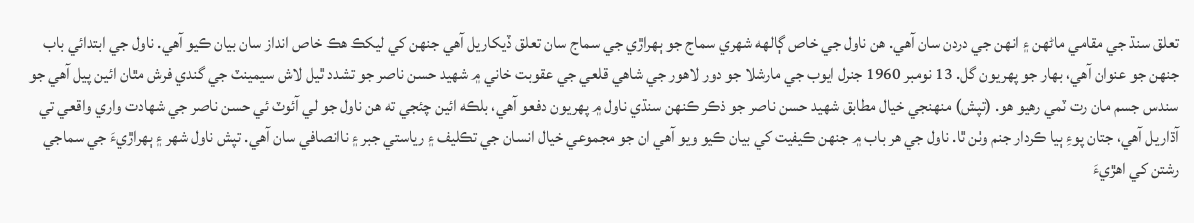تعلق سنڌ جي مقامي ماڻھن ۽ انھن جي دردن سان آھي. ھن ناول جي خاص ڳالھه شھري سماج جو ٻھراڙي جي سماج سان تعلق ڏيکاريل آھي جنھن کي ليکڪ هڪ خاص انداز سان بيان ڪيو آھي. ناول جي ابتدائي باب جنھن جو عنوان آھي، بھار جو پھريون گل. 13 نومبر 1960 جنرل ايوب جي مارشلا جو دور لاھور جي شاھي قلعي جي عقوبت خاني ۾ شھيد حسن ناصر جو تشدد ٿيل لاش سيمينٽ جي گندي فرش مٿان ائين پيل آھي جو سندس جسم مان رت ٽمي رھيو ھو. (تپش) منھنجي خيال مطابق شھيد حسن ناصر جو ذڪر ڪنھن سنڌي ناول ۾ پھريون دفعو آھي، بلڪه ائين چئجي ته ھن ناول جو لي آئوٽ ئي حسن ناصر جي شھادت واري واقعي تي آڌاريل آھي، جتان پوءِ ٻيا ڪردار جنم وٺن ٿا. ناول جي ھر باب ۾ جنھن ڪيفيت کي بيان ڪيو ويو آھي ان جو مجموعي خيال انسان جي تڪليف ۽ رياستي جبر ۽ ناانصافي سان آھي. تپش ناول شھر ۽ ٻھراڙيءَ جي سماجي رشتن کي اھڙيءَ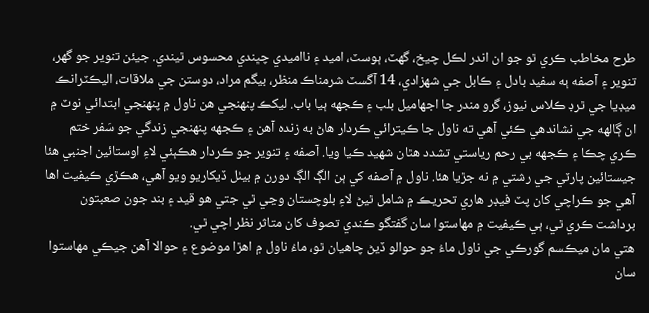طرح مخاطب ڪري ٿو جو ان اندر لڪل چيخ، گھٽ، ٻوسٽ، اميد ۽ نااميدي چڀندي محسوس ٿيندي. جيئن تنوير جو گھر، تنوير ۽ آصفه ٻه سفيد بادل ۽ ڪابل جي شھزادي، 14 آگسٽ شرمناڪ منظر، بيگم مراد، دوستن جي ملاقات، اليڪٽرانڪ ميڊيا جي ٿرڊ ڪلاس نيوز، گرو مندر جا اجھاميل بلب ۽ ڪجھه ٻيا باب. ليکڪ پنھنجي ھن ناول ۾ پنھنجي ابتدائي نوٽ ۾ ان ڳالھه جي نشاندھي ڪئي آھي ته ناول جا ڪيترائي ڪردار هاڻ به زنده آهن ۽ ڪجھه پنھنجي زندگي جو سَفر ختم ڪري چڪا ۽ ڪجھه بي رحم رياستي تشدد ھٿان شھيد ڪيا ويا. آصفه ۽ تنوير جو ڪردار ھڪٻئي لاءِ اوستائين اجنبي ھئا جيستائين پارٽي جي رشتي ۾ نه جڙيا ھئا. ناول ۾ آصفه کي ٻن الڳ الڳ دورن ۾ بيٺل ڏيکاريو ويو آھي، ھڪڙي ڪيفيت اھا آھي جو ڪراچي کان پٽ فيڊر ھاري تحريڪ ۾ شامل ٿيڻ لاءِ بلوچستان وڃي ٿي جتي ھو قيد ۽ بند جون صعبتون برداشت ڪري ٿي، ٻي ڪيفيت ۾ مھاستوا سان گفتگو ڪندي تصوف کان متاثر نظر اچي ٿي.
ھتي مان ميڪسم گورڪي جي ناول ماءُ جو حوالو ڏيڻ چاھيان ٿو، ماءُ ناول ۾ اھڙا موضوع ۽ حوالا آھن جيڪي مھاستوا سان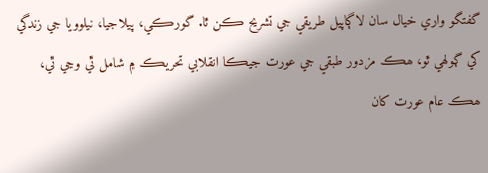گفتگو واري خيال سان لاڳاپيل طريقي جي تشريح ڪن ٿا. گورڪي، پيلاجيا، نيلوويا جي زندگي کي ڳولهي ٿو، ھڪ مزدور طبقي جي عورت جيڪا انقلابي تحريڪ ۾ شامل ٿي وڃي ٿي، ھڪ عام عورت کان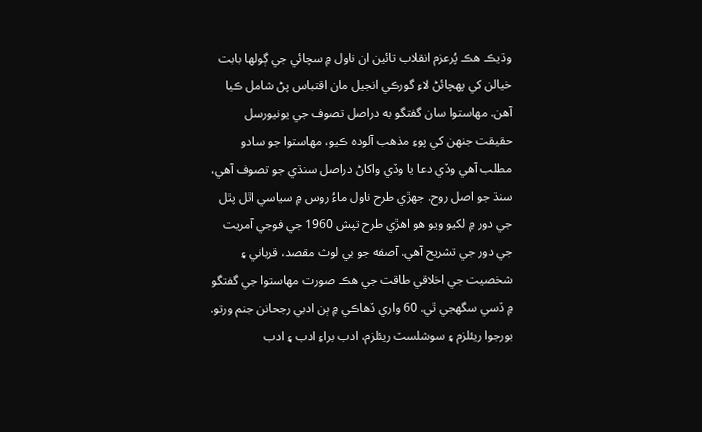وڌيڪ ھڪ پُرعزم انقلاب تائين ان ناول ۾ سچائي جي ڳولها بابت خيالن کي پھچائڻ لاءِ گورڪي انجيل مان اقتباس پڻ شامل ڪيا آھن. مھاستوا سان گفتگو به دراصل تصوف جي يونيورسل حقيقت جنھن کي پوءِ مذھب آلوده ڪيو، مھاستوا جو سادو مطلب آهي وڏي دعا يا وڏي واکاڻ دراصل سنڌي جو تصوف آھي، سنڌ جو اصل روح. جھڙي طرح ناول ماءُ روس ۾ سياسي اٿل پٿل جي دور ۾ لکيو ويو ھو اھڙي طرح تپش 1960 جي فوجي آمريت جي دور جي تشريح آھي. آصفه جو بي لوث مقصد، قرباني ۽ شخصيت جي اخلاقي طاقت جي ھڪ صورت مھاستوا جي گفتگو ۾ ڏسي سگھجي ٿي. 60 واري ڏھاڪي ۾ ٻن ادبي رجحانن جنم ورتو. بورجوا ريئلزم ۽ سوشلسٽ ريئلزم، ادب براءِ ادب ۽ ادب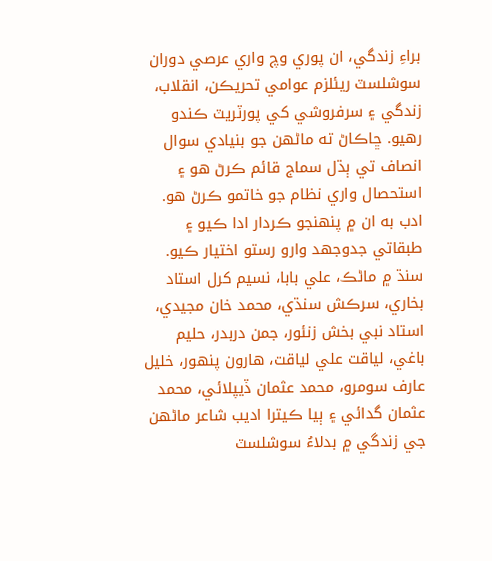براءِ زندگي، ان پوري وچ واري عرصي دوران سوشلسٽ ريئلزم عوامي تحريڪن، انقلاب، زندگي ۽ سرفروشي کي پورٽريٽ ڪندو رھيو. ڇاڪاڻ ته ماڻھن جو بنيادي سوال انصاف تي ٻڌل سماج قائم ڪرڻ ھو ۽ استحصال واري نظام جو خاتمو ڪرڻ ھو. ادب به ان ۾ پنھنجو ڪردار ادا ڪيو ۽ طبقاتي جدوجھد وارو رستو اختيار ڪيو. سنڌ ۾ ماڻڪ، علي بابا، نسيم کرل استاد بخاري، سرڪش سنڌي، محمد خان مجيدي، استاد نبي بخش زنئور، جمن دربدر، حليم باغي، لياقت علي لياقت، ھارون پنھور، خليل عارف سومرو، محمد عثمان ڏيپلائي، محمد عثمان گدائي ۽ ٻيا ڪيترا اديب شاعر ماڻھن جي زندگي ۾ بدلاءُ سوشلسٽ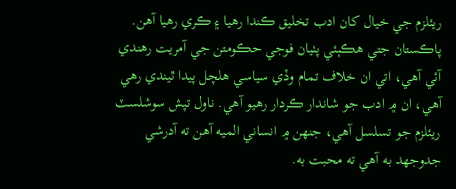ريئلزم جي خيال کان ادب تخليق ڪندا رھيا ۽ ڪري رھيا آھن. پاڪستان جتي هڪٻئي پٺيان فوجي حڪومتن جي آمريت رھندي آئي آھي، اتي ان خلاف تمام وڏي سياسي هلچل پيدا ٿيندي رھي آھي، ان ۾ ادب جو شاندار ڪردار رھيو آھي. ناول تپش سوشلسٽ ريئلزم جو تسلسل آھي، جنھن ۾ انساني الميه آھن ته آدرشي جدوجھد به آھي ته محبت به.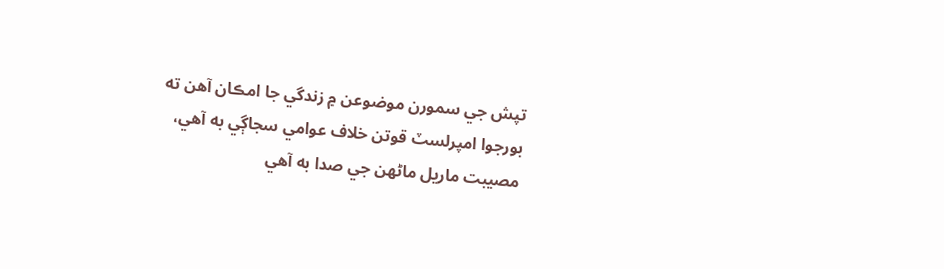تپش جي سمورن موضوعن ۾ زندگي جا امڪان آھن ته بورجوا امپرلسٽ قوتن خلاف عوامي سجاڳي به آھي، مصيبت ماريل ماڻھن جي صدا به آھي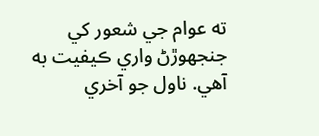ته عوام جي شعور کي جنجھوڙڻ واري ڪيفيت به آھي. ناول جو آخري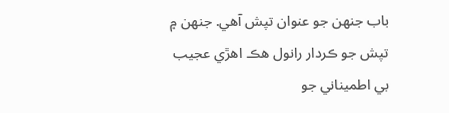باب جنھن جو عنوان تپش آھي. جنھن ۾ تپش جو ڪردار رانول ھڪ اھڙي عجيب بي اطميناني جو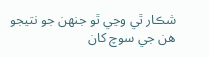شڪار ٿي وڃي ٿو جنھن جو نتيجو ھن جي سوچ کان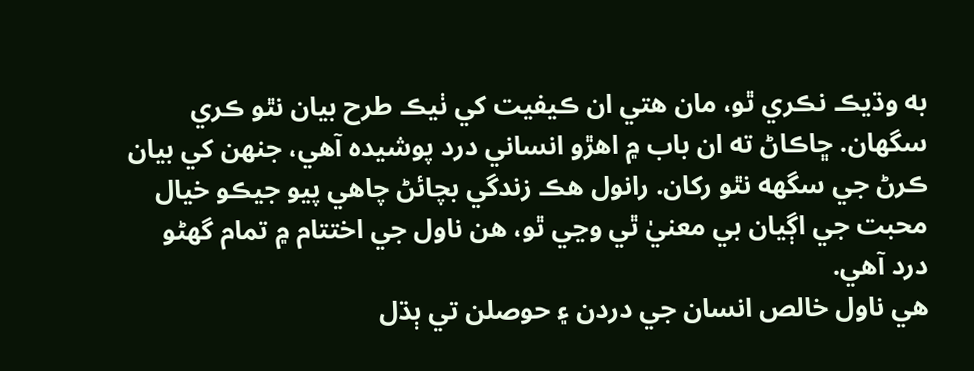به وڌيڪ نڪري ٿو، مان هتي ان ڪيفيت کي ٺيڪ طرح بيان نٿو ڪري سگھان. ڇاڪاڻ ته ان باب ۾ اھڙو انساني درد پوشيده آھي، جنھن کي بيان ڪرڻ جي سگھه نٿو رکان. رانول ھڪ زندگي بچائڻ چاھي پيو جيڪو خيال محبت جي اڳيان بي معنيٰ ٿي وڃي ٿو، ھن ناول جي اختتام ۾ تمام گهڻو درد آھي.
ھي ناول خالص انسان جي دردن ۽ حوصلن تي ٻڌل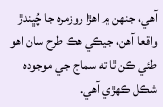آهي، جنھن ۾ اهڙا روزمره جا چُڀندڙ واقعا آهن، جيڪي هڪ طرح سان اهو طئي ڪن ٿا ته سماج جي موجوده شڪل ڪهڙي آهي.